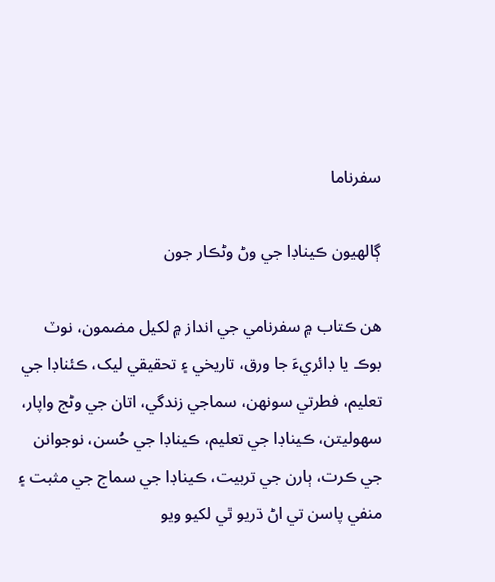سفرناما

ڳالھيون ڪيناڊا جي وڻ وڻڪار جون

ھن ڪتاب ۾ سفرنامي جي انداز ۾ لکيل مضمون، نوٽ بوڪ يا ڊائريءَ جا ورق، تاريخي ۽ تحقيقي ليک، ڪئناڊا جي تعليم، فطرتي سونھن، سماجي زندگي، اتان جي وڻج واپار، سھوليتن، ڪيناڊا جي تعليم، ڪيناڊا جي حُسن، نوجوانن جي ڪرت، ٻارن جي تربيت، ڪيناڊا جي سماج جي مثبت ۽ منفي پاسن تي اڻ ڌريو ٿي لکيو ويو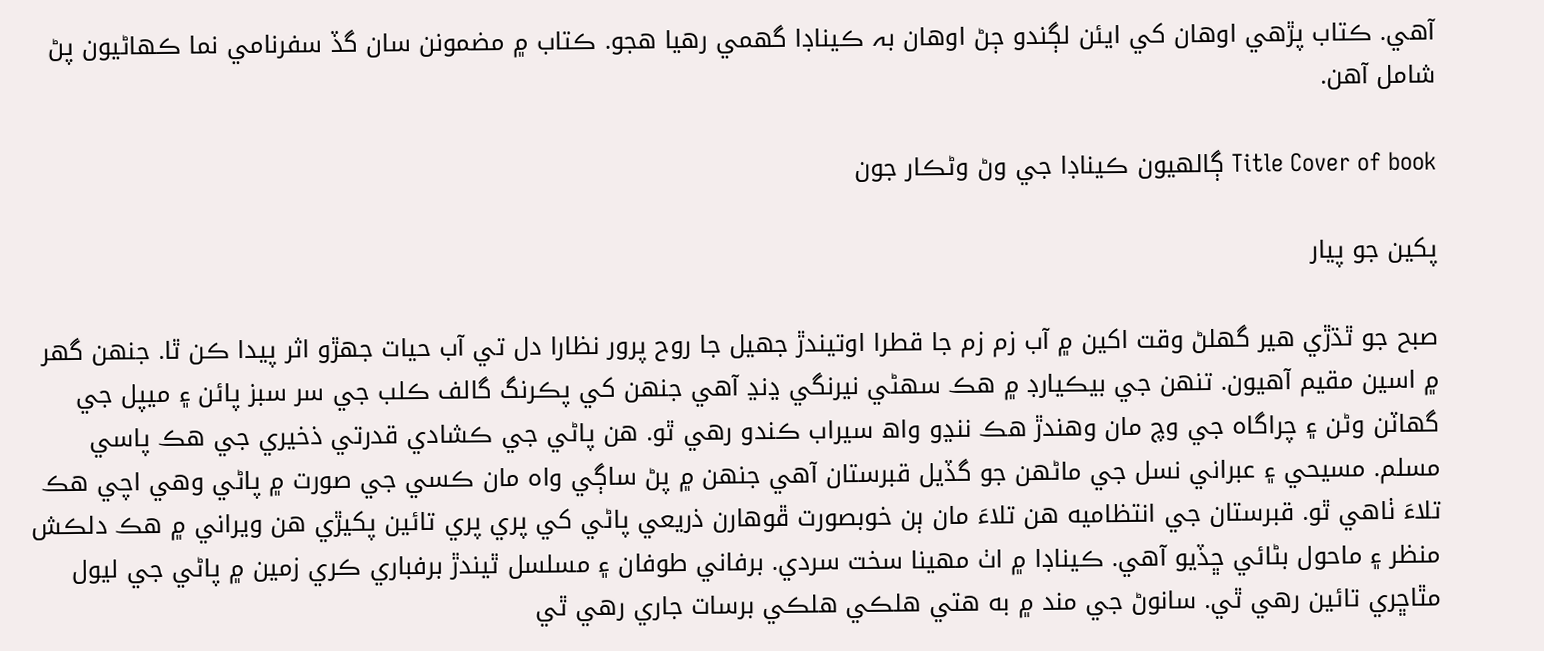آهي. ڪتاب پڙهي اوهان کي ايئن لڳندو ڄڻ اوهان بہ ڪيناڊا گهمي رهيا هجو. ڪتاب ۾ مضمونن سان گڏ سفرنامي نما ڪھاڻيون پڻ شامل آهن.

Title Cover of book ڳالھيون ڪيناڊا جي وڻ وڻڪار جون

پکين جو پيار

صبح جو ٿڌڙي هير گهلڻ وقت اکين ۾ آب زم زم جا قطرا اوتيندڙ جهيل جا روح پرور نظارا دل تي آب حيات جهڙو اثر پيدا ڪن ٿا. جنهن گهر ۾ اسين مقيم آھيون. تنهن جي بيڪيارڊ ۾ هڪ سهڻي نيرنگي ڍنڍ آھي جنهن کي پڪرنگ گالف ڪلب جي سر سبز پائن ۽ ميپل جي گهاٽن وڻن ۽ چراگاه جي وچ مان وهندڙ هڪ ننڍو واھ سيراب ڪندو رهي ٿو. هن پاڻي جي ڪشادي قدرتي ذخيري جي هڪ پاسي مسلم. مسيحي ۽ عبراني نسل جي ماڻھن جو گڏيل قبرستان آھي جنهن ۾ پڻ ساڳي واه مان ڪسي جي صورت ۾ پاڻي وهي اچي هڪ تلاءَ ٺاھي ٿو. قبرستان جي انتظاميه ھن تلاءَ مان ٻن خوبصورت ڦوهارن ذريعي پاڻي کي پري پري تائين پکيڙي هن ويراني ۾ هڪ دلڪش منظر ۽ ماحول بڻائي ڇڏيو آھي. ڪيناڊا ۾ اٺ مهينا سخت سردي. برفاني طوفان ۽ مسلسل ٿيندڙ برفباري ڪري زمين ۾ پاڻي جي ليول مٿاڇري تائين رهي ٿي. سانوڻ جي مند ۾ به هتي هلڪي هلڪي برسات جاري رهي ٿي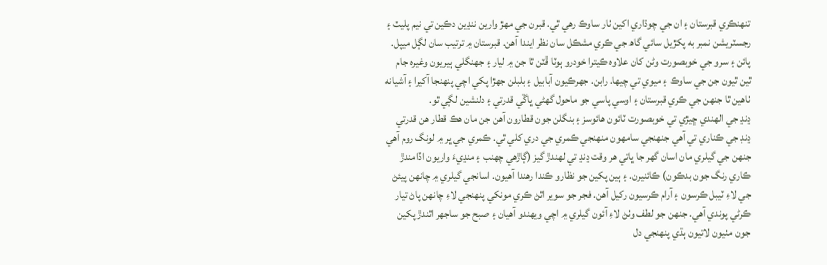تنهنڪري قبرستان ۽ ان جي چوڌاري اکين ٺار ساوڪ رهي ٿي. قبرن جي مهڙ وارين ننڍين دڪين تي نيم پليٽ ۽ رجسٽريشن نمبر به پکڙيل سائي گاھ جي ڪري مشڪل سان نظر ايندا آھن. قبرستان ۾ ترتيب سان لڳل ميپل. پائن ۽ سرو جي خوبصورت وڻن کان علاوه ڪيترا خودرو ٻوٽا ڦٽن ٿا جن ۾ ليار ۽ جهنگلي ٻيريون وغيره جام ٿين ٿيون جن جي ساوڪ ۽ ميوي تي چيها. رابن. جهرڪيون آبابيل ۽ بلبلن جهڙا پکي اچي پنهنجا آکيرا ۽ آشيانه ٺاهين ٿا جنهن جي ڪري قبرستان ۽ اوسي پاسي جو ماحول گهڻي ڀاڱي قدرتي ۽ دلنشين لڳي ٿو.
ڍنڍ جي الهندي ڇيڙي تي خوبصورت ٽائون هائوسز ۽ بنگلن جون قطارون آھن جن مان هڪ قطار هن قدرتي ڍنڊ جي ڪناري تي آھي جنهنجي سامهون منهنجي ڪمري جي دري کلي ٿي. ڪمري جي ڀر ۾ لونگ روم آھي جنهن جي گيلري مان اسان گهر جا ڀاتي هر وقت ڍنڍ تي لهندڙ گيز (ڳاڙهي چھنب ۽ منڍيءَ واريون اڏامندڙ ڪاري رنگ جون بدڪون) ڪائنيرن. ۽ ٻين پکين جو نظارو ڪندا رهندا آھيون. اسانجي گيلري ۾ چانهن پيئڻ جي لاءِ ٽيبل ڪرسون ۽ آرام ڪرسيون رکيل آھن. فجر جو سوير اٿڻ ڪري مونکي پنهنجي لاءِ چانهن پاڻ تيار ڪرڻي پوندي آھي. جنهن جو لطف وٺڻ لاءِ آئون گيلري ۾ اچي ويهندو آھيان ۽ صبح جو ساجهر اٿندڙ پکين جون مٺيون لاتيون ٻڌي پنهنجي دل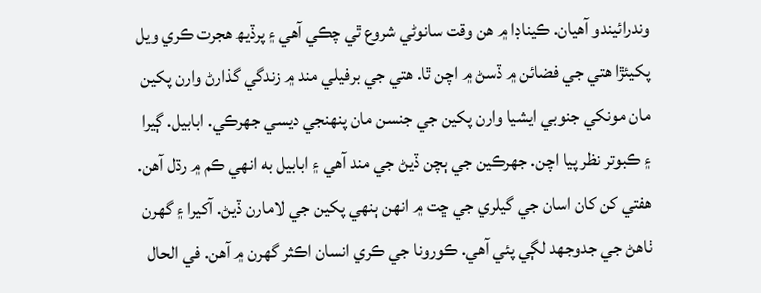وندرائيندو آھيان. ڪيناڊا ۾ هن وقت سانوڻي شروع ٿي چڪي آھي ۽ پرڏيھ هجرت ڪري ويل پکيئڙا هتي جي فضائن ۾ ڏسڻ ۾ اچن ٿا. هتي جي برفيلي مند ۾ زندگي گذارڻ وارن پکين مان مونکي جنوبي ايشيا وارن پکين جي جنسن مان پنهنجي ديسي جهرڪي. ابابيل. ڳيرا ۽ ڪبوتر نظر پيا اچن. جهرڪين جي ٻچن ڏيڻ جي مند آھي ۽ ابابيل به انهي ڪم ۾ رڌل آھن. هفتي کن کان اسان جي گيلري جي ڇت ۾ انهن ٻنهي پکين جي لامارن ڏيڻ. آکيرا ۽ گهرن ٺاھڻ جي جدوجهد لڳي پئي آھي. ڪورونا جي ڪري انسان اڪثر گهرن ۾ آھن. في الحال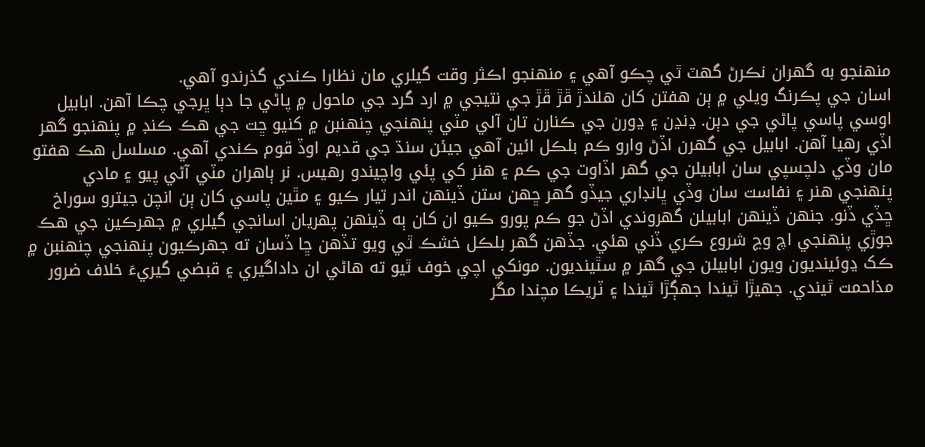منهنجو به گھران نڪرڻ گهٽ ٿي چڪو آھي ۽ منهنجو اڪثر وقت گيلري مان نظارا ڪندي گذرندو آھي.
اسان جي پڪرنگ ويلي ۾ ٻن ھفتن کان ھلندڙ ڦڙ ڦڙ جي نتيجي ۾ ارد گرد جي ماحول ۾ پاڻي جا دٻا ڀرجي چڪا آھن. ابابيل اوسي پاسي پاڻي جي دٻن. ڍنڍن ۽ ڍورن جي ڪنارن تان آلي مٽي پنهنجي چنهنبن ۾ کنيو ڇت جي هڪ ڪنڊ ۾ پنهنجو گهر اڏي رهيا آھن. ابابيل جي گهرن اڏڻ وارو ڪم بلڪل ائين آھي جيئن سنڌ جي قديم اوڏ قوم ڪندي آھي. مسلسل هڪ هفتو مان وڏي دلچسپي سان ابابيلن جي گهر اڏاوت جي ڪم ۽ هنر کي پئي واچيندو رهيس. نر ٻاهران مٽي آڻي پيو ۽ مادي پنهنجي هنر ۽ نفاست سان وڏي ڀانڊاري جيڏو گهر ڇهن ستن ڏينهن اندر تيار ڪيو ۽ مٿين پاسي کان ٻن انچن جيترو سوراخ ڇڏي ڏنو. جنهن ڏينهن ابابيلن گهروندي اڏڻ جو ڪم پورو ڪيو ان کان ٻه ڏينهن پهريان اسانجي گيلري ۾ جهرڪين جي هڪ جوڙي پنهنجي اچ وڃ شروع ڪري ڏني هئي. جڏهن گهر بلڪل خشڪ ٿي ويو تڏهن ڇا ڏسان ته جهرڪيون پنهنجي چنهنبن ۾ ڪک ڍوئينديون ويون ابابيلن جي گهر ۾ سٿينديون. مونکي اچي خوف ٿيو ته ھاڻي ان داداگيري ۽ قبضي گيريءَ خلاف ضرور مذاحمت ٿيندي. جهيڙا ٿيندا جهڳڙا ٿيندا ۽ ٽريڪا مچندا مگر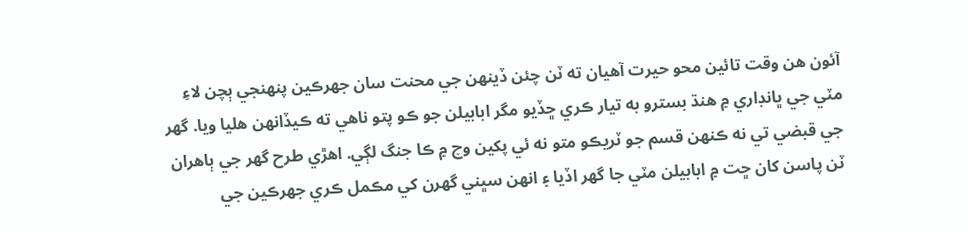آئون هن وقت تائين محو حيرت آهيان ته ٽن چئن ڏينهن جي محنت سان جهرڪين پنهنجي ٻچن لاءِ مٽي جي ڀانڊاري ۾ هنڌ بسترو به تيار ڪري ڇڏيو مگر ابابيلن جو ڪو پتو ناهي ته ڪيڏانهن هليا ويا. گهر جي قبضي تي نه ڪنهن قسم جو ٽريڪو متو نه ئي پکين وچ ۾ ڪا جنگ لڳي. اهڙي طرح گهر جي ٻاھران ٽن پاسن کان ڇت ۾ ابابيلن مٽي جا گهر اڏيا ۽ انهن سڀني گهرن کي مڪمل ڪري جهرڪين جي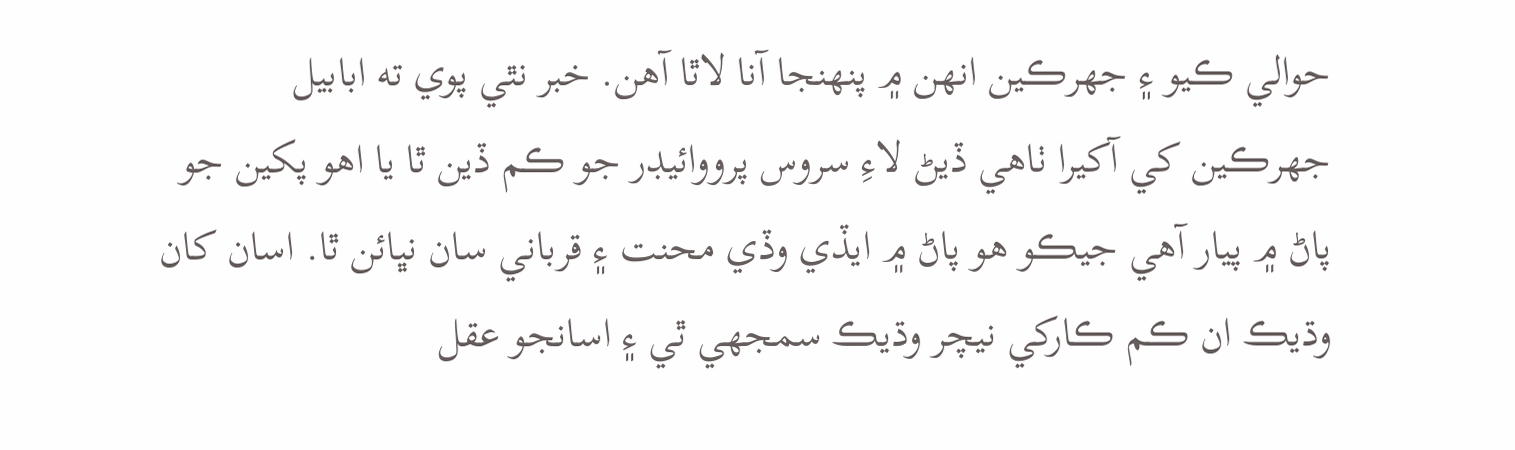حوالي ڪيو ۽ جهرڪين انهن ۾ پنهنجا آنا لاٿا آھن. خبر نٿي پوي ته ابابيل جهرڪين کي آکيرا ٺاھي ڏيڻ لاءِ سروس پرووائيڊر جو ڪم ڏين ٿا يا اهو پکين جو پاڻ ۾ پيار آھي جيڪو هو پاڻ ۾ ايڏي وڏي محنت ۽ قرباني سان نڀائن ٿا. اسان کان وڌيڪ ان ڪم ڪارکي نيچر وڌيڪ سمجهي ٿي ۽ اسانجو عقل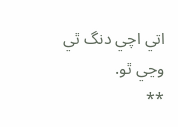اتي اچي دنگ ٿي وڃي ٿو.
**